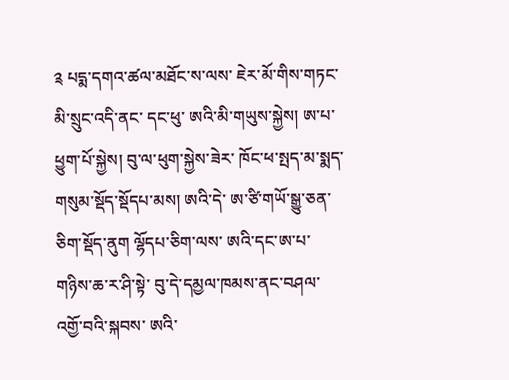༉ པདྨ་དགའ་ཚལ་མཐོང་ས་ལས་ ཇེར་མོ་གིས་གཏང་མི་སྲུང་འདི་ནང་ དང་ཕུ་ ཨའི་མི་གཡུས་སྐྱེས། ཨ་པ་ཕྱུག་པོ་སྐྱེས། བུ་ལ་ཕུག་སྐྱེས་ཟེར་ ཁོང་ཕ་སྤད་མ་སྨད་གསུམ་སྡོད་སྡོདཔ་མས། ཨའི་དེ་ ཨ་ཙི་གཡོ་སྒྱུ་ཅན་ཅིག་སྡོད་ནུག ལྷོདཔ་ཅིག་ལས་ ཨའི་དང་ཨ་པ་གཉིས་ཆ་ར་ཤི་སྟེ་ བུ་དེ་དམྱལ་ཁམས་ནང་བཤལ་འགྱོ་བའི་སྐབས་ ཨའི་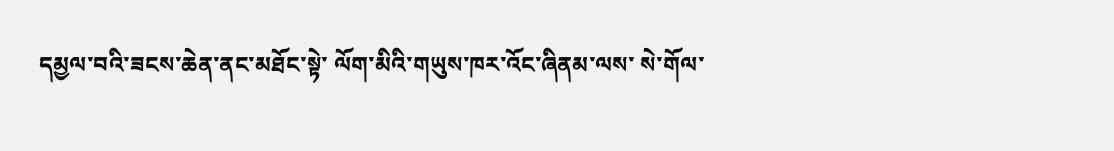དམྱལ་བའི་ཟངས་ཆེན་ནང་མཐོང་སྟེ་ ལོག་མིའི་གཡུས་ཁར་འོང་ཞིནམ་ལས་ སེ་གོལ་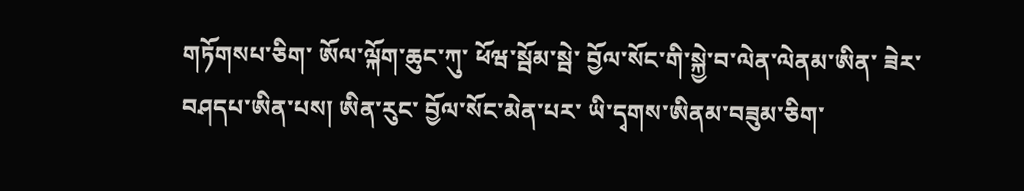གཏོགསཔ་ཅིག་ ཨོལ་ལྐོག་ཆུང་ཀུ་ ཕོཝ་སྦོམ་སྦེ་ བྱོལ་སོང་གི་སྐྱེ་བ་ལེན་ལེནམ་ཨིན་ ཟེར་བཤདཔ་ཨིན་པས། ཨིན་རུང་ བྱོལ་སོང་མེན་པར་ ཡི་དྭགས་ཨིནམ་བཟུམ་ཅིག་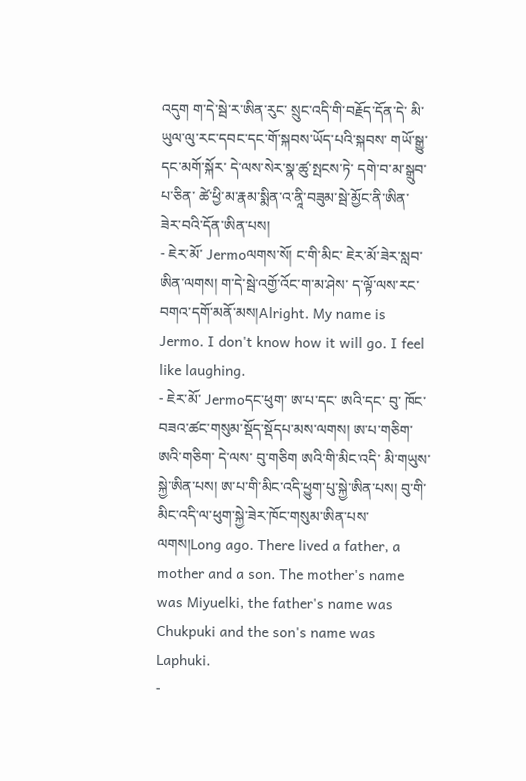འདུག ག་དེ་སྦེ་ར་ཨིན་རུང་ སྲུང་འདི་གི་བརྗོད་དོན་དེ་ མི་ཡུལ་ལུ་རང་དབང་དང་གོ་སྐབས་ཡོད་པའི་སྐབས་ གཡོ་སྒྱུ་དང་མགོ་སྐོར་ དེ་ལས་སེར་སྣ་ཚུ་སྤངས་ཏེ་ དགེ་བ་མ་སྒྲུབ་པ་ཅིན་ ཚེ་ཕྱི་མ་རྣམ་སྨིན་འ་ནཱི་བཟུམ་སྦེ་མྱོང་ནི་ཨིན་ ཟེར་བའི་དོན་ཨིན་པས།
- ཇེར་མོ་ Jermoལགས་སོ། ང་གི་མིང་ ཇེར་མོ་ཟེར་སླབ་ཨིན་ལགས། ག་དེ་སྦེ་འགྱོ་འོང་ག་མ་ཤེས་ ད་ལྟོ་ལས་རང་བགའ་དགོ་མནོ་མས།Alright. My name is Jermo. I don't know how it will go. I feel like laughing.
- ཇེར་མོ་ Jermoདང་ཕུག་ ཨ་པ་དང་ ཨའི་དང་ བུ་ ཁོང་བཟའ་ཚང་གསུམ་སྡོད་སྡོདཔ་མས་ལགས། ཨ་པ་གཅིག་ ཨའི་གཅིག་ དེ་ལས་ བུ་གཅིག ཨའི་གི་མིང་འདི་ མི་གཡུས་སྐྱེ་ཨིན་པས། ཨ་པ་གི་མིང་འདི་ཕྱུག་པུ་སྐྱེ་ཨིན་པས། བུ་གི་མིང་འདི་ལ་ཕུག་སྐྱེ་ཟེར་ཁོང་གསུམ་ཨིན་པས་ལགས།Long ago. There lived a father, a mother and a son. The mother's name was Miyuelki, the father's name was Chukpuki and the son's name was Laphuki.
-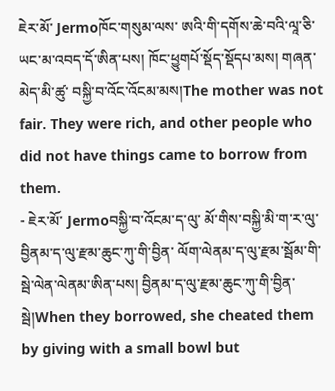ཇེར་མོ་ Jermoཁོང་གསུམ་ལས་ ཨའི་གི་དགོས་ཆེ་བའི་ལཱ་ཅི་ཡང་མ་འབད་དོ་ཨིན་པས། ཁོང་ཕྱུགཔོ་སྡོད་སྡོདཔ་མས། གཞན་མེད་མི་ཚུ་ བསྐྱི་བ་འོང་འོངམ་མས།The mother was not fair. They were rich, and other people who did not have things came to borrow from them.
- ཇེར་མོ་ Jermoབསྐྱི་བ་འོངམ་ད་ལུ་ མོ་གིས་བསྐྱི་མི་ག་ར་ལུ་བྱིནམ་ད་ལུ་རྫམ་ཆུང་ཀུ་གི་བྱིན་ ལོག་ལེནམ་ད་ལུ་རྫམ་སྦོམ་གི་སྦེ་ལེན་ལེནམ་ཨིན་པས། བྱིནམ་ད་ལུ་རྫམ་ཆུང་ཀུ་གི་བྱིན་སྦེ།When they borrowed, she cheated them by giving with a small bowl but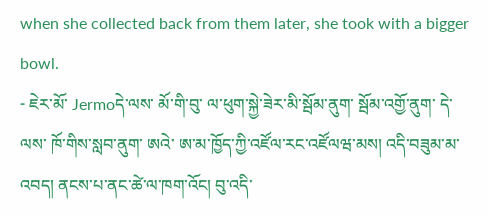when she collected back from them later, she took with a bigger bowl.
- ཇེར་མོ་ Jermoདེ་ལས་ མོ་གི་བུ་ ལ་ཕུག་སྐྱེ་ཟེར་མི་སྦོམ་ནུག་ སྦོམ་འགྱོ་ནུག་ དེ་ལས་ ཁོ་གིས་སླབ་ནུག་ ཨའེ་ ཨ་མ་ཁྱོད་ཀྱི་འཛོལ་རང་འཛོལཝ་མས། འདི་བཟུམ་མ་འབད། ནངས་པ་ནང་ཚེ་ལ་ཁག་འོང། བུ་འདི་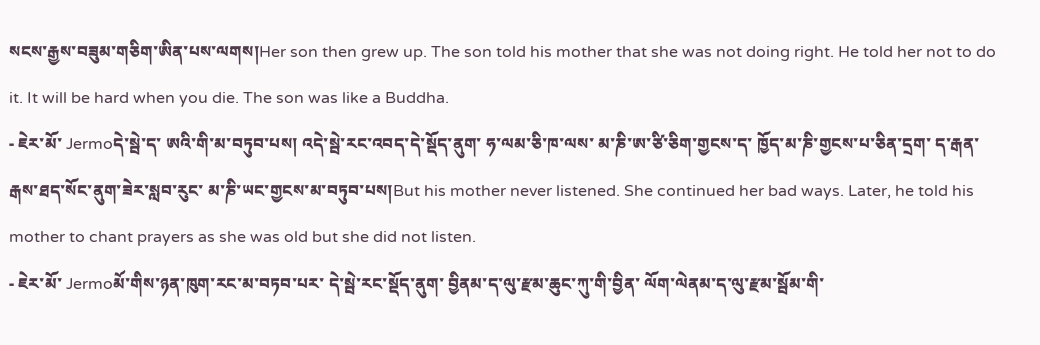སངས་རྒྱས་བཟུམ་གཅིག་ཨིན་པས་ལགས།Her son then grew up. The son told his mother that she was not doing right. He told her not to do it. It will be hard when you die. The son was like a Buddha.
- ཇེར་མོ་ Jermoདེ་སྦེ་ད་ ཨའི་གི་མ་བཏུབ་པས། འདེ་སྦེ་རང་འབད་དེ་སྡོད་ནུག་ ཧ་ལམ་ཅི་ཁ་ལས་ མ་ཎི་ཨ་ཙི་ཅིག་གྱངས་ད་ ཁྱོད་མ་ཎི་གྱངས་པ་ཅིན་དྲག་ ད་རྒན་རྒས་ཐད་སོང་ནུག་ཟེར་སླབ་རུང་ མ་ཎི་ཡང་གྱངས་མ་བཏུབ་པས།But his mother never listened. She continued her bad ways. Later, he told his mother to chant prayers as she was old but she did not listen.
- ཇེར་མོ་ Jermoམོ་གིས་ཉན་ཁུག་རང་མ་བཏབ་པར་ དེ་སྦེ་རང་སྡོད་ནུག་ བྱིནམ་ད་ལུ་རྫམ་ཆུང་ཀུ་གི་བྱིན་ ལོག་ལེནམ་ད་ལུ་རྫམ་སྦོམ་གི་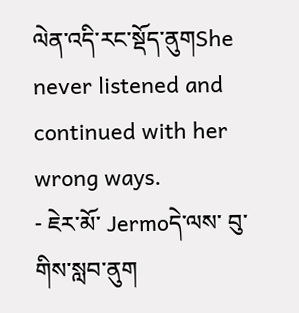ལེན་འདི་རང་སྡོད་ནུགShe never listened and continued with her wrong ways.
- ཇེར་མོ་ Jermoདེ་ལས་ བུ་གིས་སླབ་ནུག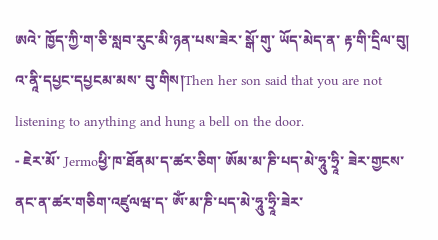ཨའེ་ ཁྱོད་ཀྱི་ག་ཅི་སླབ་རུང་མི་ཉན་པས་ཟེར་ སྒོ་གུ་ ཡོད་མེད་ན་ རྟ་གི་དྲིལ་བུ། འ་ནཱི་དཔྱང་དཔྱངམ་མས་ བུ་གིས།Then her son said that you are not listening to anything and hung a bell on the door.
- ཇེར་མོ་ Jermoཕྱི་ཁ་ཐོནམ་ད་ཚར་ཅིག་ ཨོམ་མ་ཎི་པད་མེ་ཧཱུ་ཧྲཱི་ ཟེར་གྱངས་ ནང་ན་ཚར་གཅིག་འཛུལཝ་ད་ ཨོཾ་མ་ཎི་པད་མེ་ཧཱུ་ཧྲཱི་ཟེར་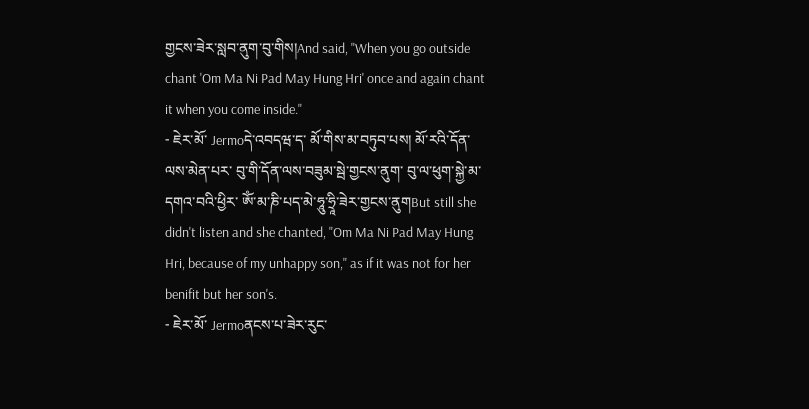གྱངས་ཟེར་སླབ་ནུག་བུ་གིས།And said, "When you go outside chant 'Om Ma Ni Pad May Hung Hri' once and again chant it when you come inside."
- ཇེར་མོ་ Jermoདེ་འབདཝ་ད་ མོ་གིས་མ་བཏུབ་པས། མོ་རའི་དོན་ལས་མེན་པར་ བུ་གི་དོན་ལས་བཟུམ་སྦེ་གྱངས་ནུག་ བུ་ལ་ཕུག་སྐྱེ་མ་དགའ་བའི་ཕྱིར་ ཨོཾ་མ་ཎི་པད་མེ་ཧཱུ་ཧྲཱི་ཟེར་གྱངས་ནུགBut still she didn't listen and she chanted, "Om Ma Ni Pad May Hung Hri, because of my unhappy son," as if it was not for her benifit but her son's.
- ཇེར་མོ་ Jermoནངས་པ་ཟེར་རུང་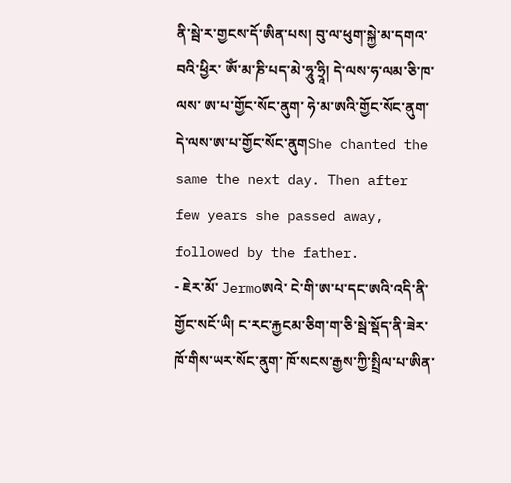ནི་སྦེ་ར་གྱངས་དོ་ཨིན་པས། བུ་ལ་ཕུག་སྐྱེ་མ་དགའ་བའི་ཕྱིར་ ཨོཾ་མ་ཎི་པད་མེ་ཧཱུ་ཧྲཱི། དེ་ལས་ཧ་ལམ་ཅི་ཁ་ལས་ ཨ་པ་གྱོང་སོང་ནུག་ ཧེ་མ་ཨའི་གྱོང་སོང་ནུག་ དེ་ལས་ཨ་པ་གྱོང་སོང་ནུགShe chanted the same the next day. Then after few years she passed away, followed by the father.
- ཇེར་མོ་ Jermoཨའེ་ ངེ་གི་ཨ་པ་དང་ཨའི་འདི་ནི་ གྱོང་སངོ་ཡི། ང་རང་རྐྱངམ་ཅིག་ག་ཅི་སྦེ་སྡོད་ནི་ཟེར་ ཁོ་གིས་ཡར་སོང་ནུག་ ཁོ་སངས་རྒྱས་ཀྱི་སྤྲིལ་པ་ཨིན་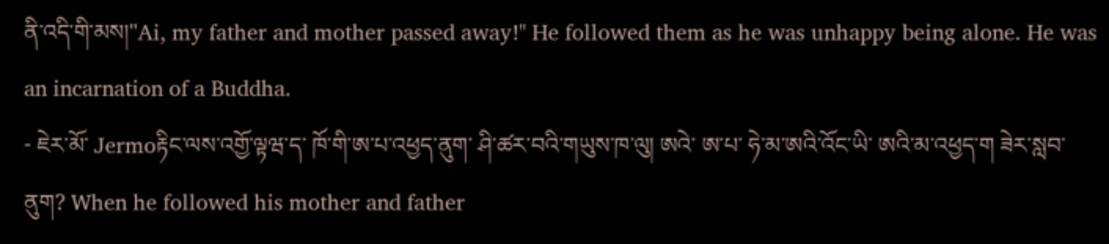ནི་འདི་གི་མས།"Ai, my father and mother passed away!" He followed them as he was unhappy being alone. He was an incarnation of a Buddha.
- ཇེར་མོ་ Jermoརྟིང་ལས་འགྱོ་ལྟཝ་ད་ ཁོ་གི་ཨ་པ་འཕྱད་ནུག་ ཤི་ཚར་བའི་གཡུས་ཁ་ལུ། ཨའེ་ ཨ་པ་ ཧེ་མ་ཨའི་འོང་ཡི་ ཨའི་མ་འཕྱད་ག ཟེར་སླབ་ནུག? When he followed his mother and father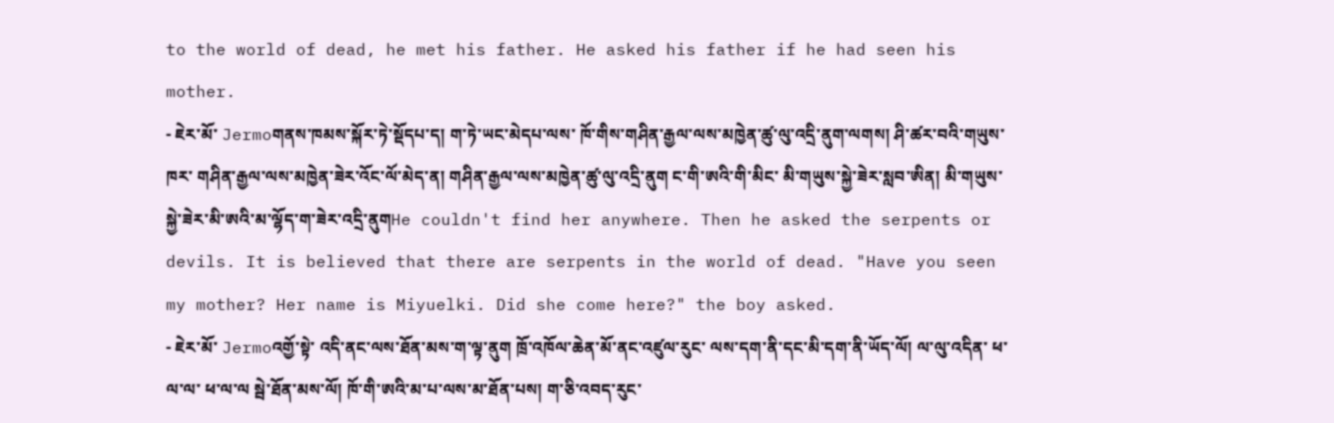to the world of dead, he met his father. He asked his father if he had seen his mother.
- ཇེར་མོ་ Jermoགནས་ཁམས་སྐོར་ཏེ་སྡོདཔ་ད། ག་ཏེ་ཡང་མེདཔ་ལས་ ཁོ་གིས་གཤིན་རྒྱལ་ལས་མཁྱེན་ཚུ་ལུ་འདྲི་ནུག་ལགས། ཤི་ཚར་བའི་གཡུས་ཁར་ གཤིན་རྒྱལ་ལས་མཁྱེན་ཟེར་འོང་ལོ་མེད་ན། གཤིན་རྒྱལ་ལས་མཁྱེན་ཚུ་ལུ་འདྲི་ནུག ང་གི་ཨའི་གི་མིང་ མི་གཡུས་སྐྱེ་ཟེར་སླབ་ཨིན། མི་གཡུས་སྐྱེ་ཟེར་མི་ཨའི་མ་ལྷོད་ག་ཟེར་འདྲི་ནུགHe couldn't find her anywhere. Then he asked the serpents or devils. It is believed that there are serpents in the world of dead. "Have you seen my mother? Her name is Miyuelki. Did she come here?" the boy asked.
- ཇེར་མོ་ Jermoའགྱོ་སྟེ་ འདི་ནང་ལས་ཐོན་མས་ག་ལྟ་ནུག ཁྲོ་འཁོལ་ཆེན་མོ་ནང་འཛུལ་རུང་ ལས་དག་ནི་དང་མི་དག་ནི་ཡོད་ལོ། ལ་ལུ་འདིན་ ཕ་ལ་ལ་ ཕ་ལ་ལ སྦེ་ཐོན་མས་ལོ། ཁོ་གི་ཨའི་མ་པ་ལས་མ་ཐོན་པས། ག་ཅི་འབད་རུང་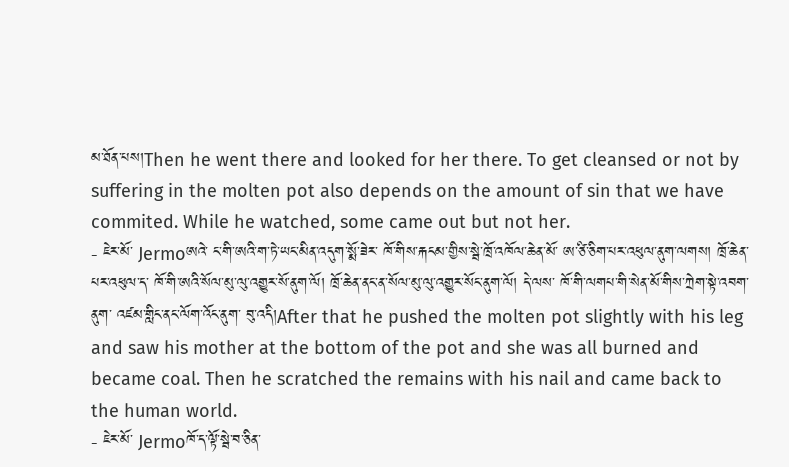མ་ཐོན་པས།Then he went there and looked for her there. To get cleansed or not by suffering in the molten pot also depends on the amount of sin that we have commited. While he watched, some came out but not her.
- ཇེར་མོ་ Jermoཨའེ་ ང་གི་ཨའི་ག་ཏེ་ཡང་མིན་འདུག་སྨོ་ཟེར་ ཁོ་གིས་རྐངམ་གྱིས་སྦེ་ཁྲོ་འཁོལ་ཆེན་མོ་ ཨ་ཙི་ཅིག་པར་འཕུལ་ནུག་ལགས། ཁྲོ་ཆེན་པར་འཕུལ་ད་ ཁོ་གི་ཨའི་སོལ་མུ་ལུ་འགྱུར་སོ་ནུག་ལོ། ཁྲོ་ཆེན་ནང་ན་སོལ་མུ་ལུ་འགྱུར་སོང་ནུག་ལོ། དེ་ལས་ ཁོ་གི་ལགཔ་གི་སེན་མོ་གིས་ཀྲེག་སྟེ་འབག་ནུག་ འཛམ་གླིང་ནང་ལོག་འོང་ནུག་ བུ་འདི།After that he pushed the molten pot slightly with his leg and saw his mother at the bottom of the pot and she was all burned and became coal. Then he scratched the remains with his nail and came back to the human world.
- ཇེར་མོ་ Jermoཁོ་ད་ལྟོ་སྦེ་བ་ཅིན་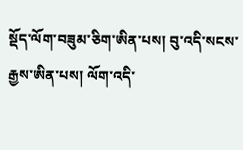སྡོད་ལོག་བཟུམ་ཅིག་ཨིན་པས། བུ་འདི་སངས་རྒྱས་ཨིན་པས། ལོག་འདི་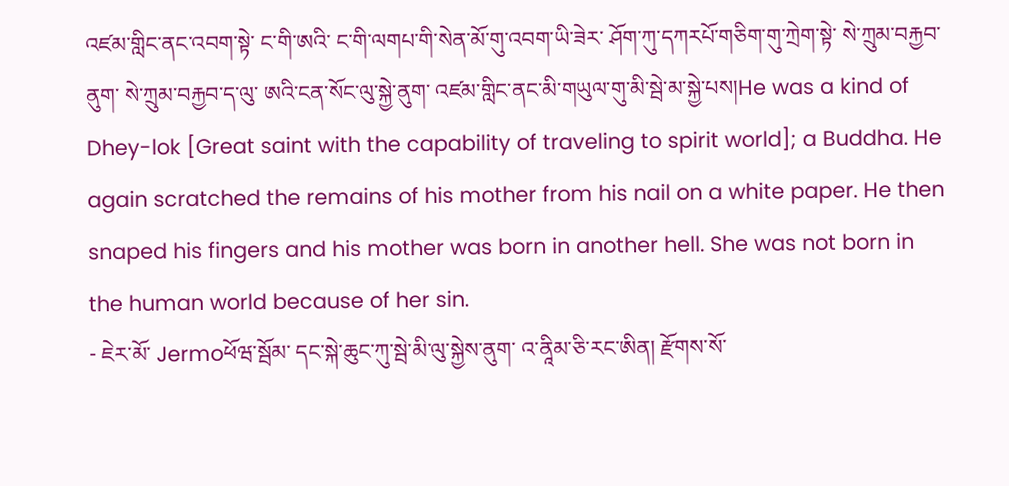འཛམ་གླིང་ནང་འབག་སྟེ་ ང་གི་ཨའི་ ང་གི་ལགཔ་གི་སེན་མོ་གུ་འབག་ཡི་ཟེར་ ཤོག་ཀུ་དཀརཔོ་གཅིག་གུ་ཀྲེག་སྟེ་ སེ་ཀྲུམ་བརྐྱབ་ནུག་ སེ་ཀྲུམ་བརྐྱབ་ད་ལུ་ ཨའི་ངན་སོང་ལུ་སྐྱེ་ནུག་ འཛམ་གླིང་ནང་མི་གཡུལ་གུ་མི་སྦེ་མ་སྐྱེ་པས།He was a kind of Dhey-lok [Great saint with the capability of traveling to spirit world]; a Buddha. He again scratched the remains of his mother from his nail on a white paper. He then snaped his fingers and his mother was born in another hell. She was not born in the human world because of her sin.
- ཇེར་མོ་ Jermoཕོཝ་སྦོམ་ དང་སྐེ་ཆུང་ཀུ་སྦེ་མི་ལུ་སྐྱེས་ནུག་ འ་ནཱིམ་ཅི་རང་ཨིན། རྫོགས་སོ་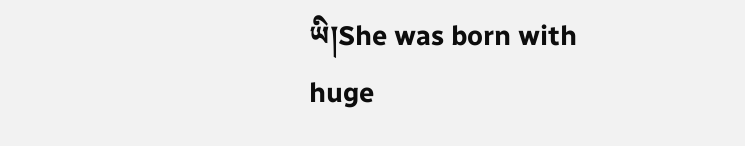ཡི།She was born with huge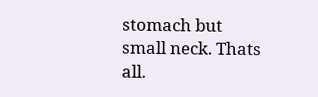stomach but small neck. Thats all.